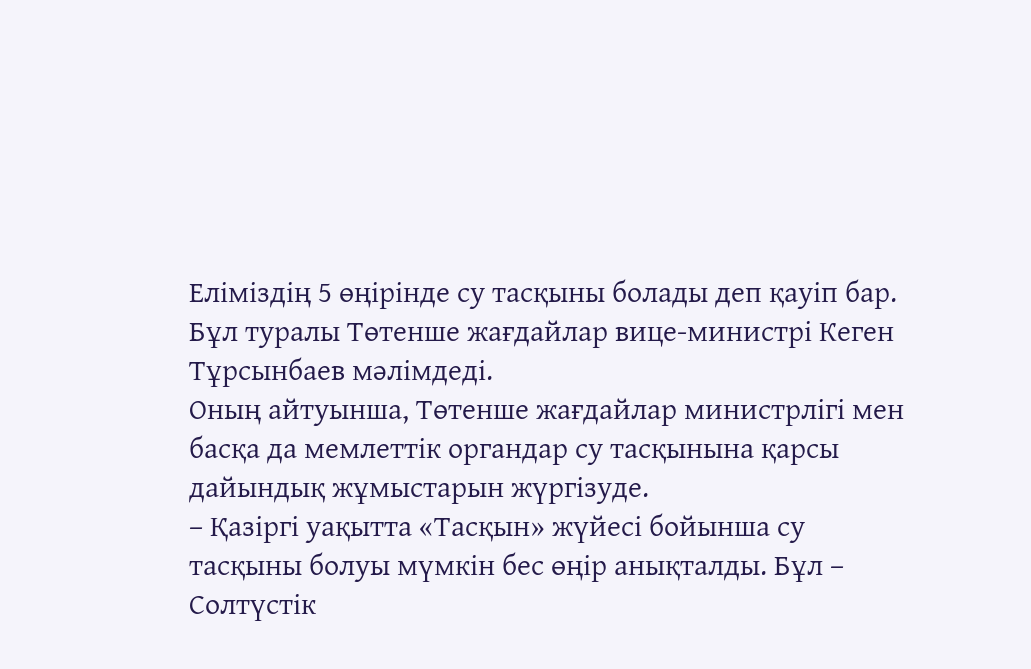Еліміздің 5 өңірінде су тасқыны болады деп қауіп бар. Бұл туралы Төтенше жағдайлар вице-министрі Кеген Тұрсынбаев мәлімдеді.
Оның айтуынша, Төтенше жағдайлар министрлігі мен басқа да мемлеттік органдар су тасқынына қарсы дайындық жұмыстарын жүргізуде.
– Қазіргі уақытта «Тасқын» жүйесі бойынша су тасқыны болуы мүмкін бес өңір анықталды. Бұл – Солтүстік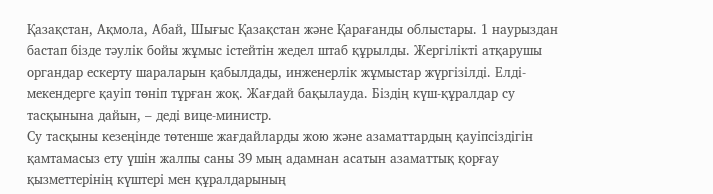Қазақстан, Ақмола, Абай, Шығыс Қазақстан және Қарағанды облыстары. 1 наурыздан бастап бізде тәулік бойы жұмыс істейтін жедел штаб құрылды. Жергілікті атқарушы органдар ескерту шараларын қабылдады, инженерлік жұмыстар жүргізілді. Елді-мекендерге қауіп төніп тұрған жоқ. Жағдай бақылауда. Біздің күш-құралдар су тасқынына дайын, – деді вице-министр.
Су тасқыны кезеңінде төтенше жағдайларды жою және азаматтардың қауіпсіздігін қамтамасыз ету үшін жалпы саны 39 мың адамнан асатын азаматтық қорғау қызметтерінің күштері мен құралдарының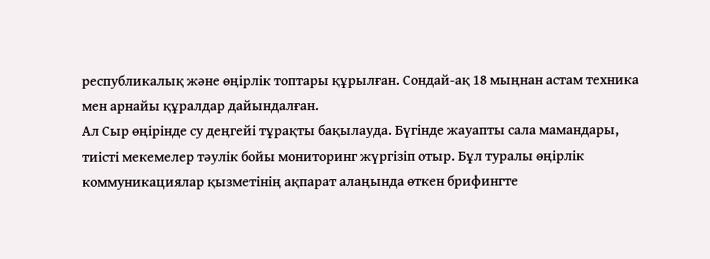республикалық және өңірлік топтары құрылған. Сондай-ақ 18 мыңнан астам техника мен арнайы құралдар дайындалған.
Ал Сыр өңірінде су деңгейі тұрақты бақылауда. Бүгінде жауапты сала мамандары, тиісті мекемелер тәулік бойы мониторинг жүргізіп отыр. Бұл туралы өңірлік коммуникациялар қызметінің ақпарат алаңында өткен брифингте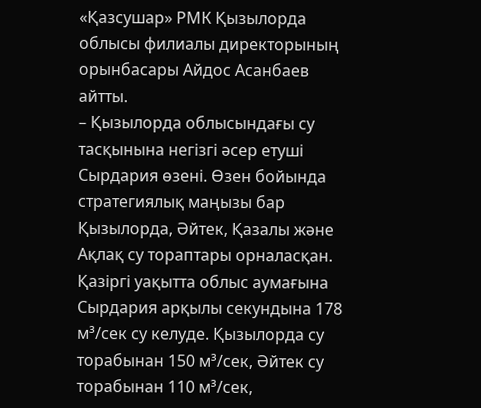«Қазсушар» РМК Қызылорда облысы филиалы директорының орынбасары Айдос Асанбаев айтты.
– Қызылорда облысындағы су тасқынына негізгі әсер етуші Сырдария өзені. Өзен бойында стратегиялық маңызы бар Қызылорда, Әйтек, Қазалы және Ақлақ су тораптары орналасқан. Қазіргі уақытта облыс аумағына Сырдария арқылы секундына 178 м³/сек су келуде. Қызылорда су торабынан 150 м³/сек, Әйтек су торабынан 110 м³/сек,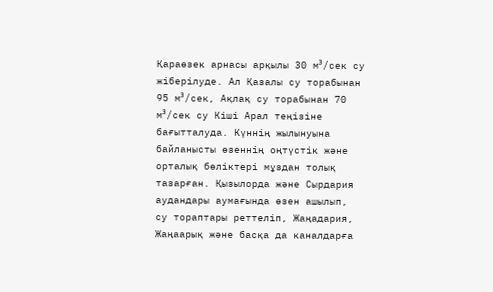Қараөзек арнасы арқылы 30 м³/сек су жіберілуде. Ал Қазалы су торабынан 95 м³/сек, Ақлақ су торабынан 70 м³/сек су Кіші Арал теңізіне бағытталуда. Күннің жылынуына байланысты өзеннің оңтүстік және орталық бөліктері мұздан толық тазарған. Қызылорда және Сырдария аудандары аумағында өзен ашылып, су тораптары реттеліп, Жаңадария, Жаңаарық және басқа да каналдарға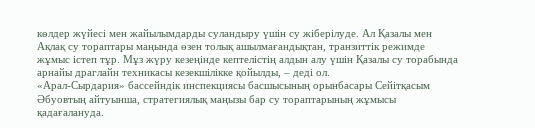көлдер жүйесі мен жайылымдарды суландыру үшін су жіберілуде. Ал Қазалы мен Ақлақ су тораптары маңында өзен толық ашылмағандықтан, транзиттік режимде жұмыс істеп тұр. Мұз жүру кезеңінде кептелістің алдын алу үшін Қазалы су торабында арнайы драглайн техникасы кезекшілікке қойылды, – деді ол.
«Арал-Сырдария» бассейндік инспекциясы басшысының орынбасары Сейітқасым Әбуовтың айтуынша, стратегиялық маңызы бар су тораптарының жұмысы қадағалануда.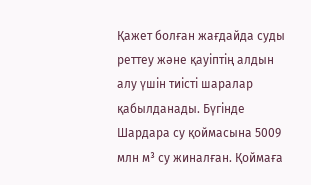Қажет болған жағдайда суды реттеу және қауіптің алдын алу үшін тиісті шаралар қабылданады. Бүгінде Шардара су қоймасына 5009 млн м³ су жиналған. Қоймаға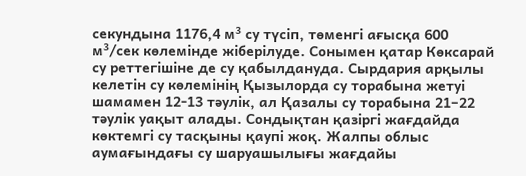секундына 1176,4 м³ су түсіп, төменгі ағысқа 600 м³/сек көлемінде жіберілуде. Сонымен қатар Көксарай су реттегішіне де су қабылдануда. Сырдария арқылы келетін су көлемінің Қызылорда су торабына жетуі шамамен 12-13 тәулік, ал Қазалы су торабына 21–22 тәулік уақыт алады. Сондықтан қазіргі жағдайда көктемгі су тасқыны қаупі жоқ. Жалпы облыс аумағындағы су шаруашылығы жағдайы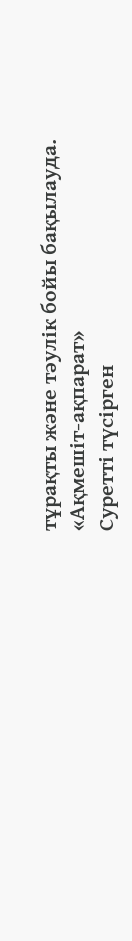тұрақты және тәулік бойы бақылауда.
«Ақмешіт-ақпарат»
Суретті түсірген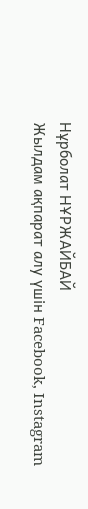Нұрболат НҰРЖАЙБАЙ
Жылдам ақпарат алу үшін Facebook, Instagram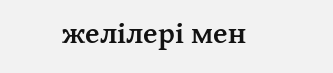желілері мен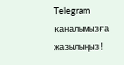Telegram каналымызға жазылыңыз!